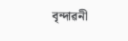বৃন্দাৱনী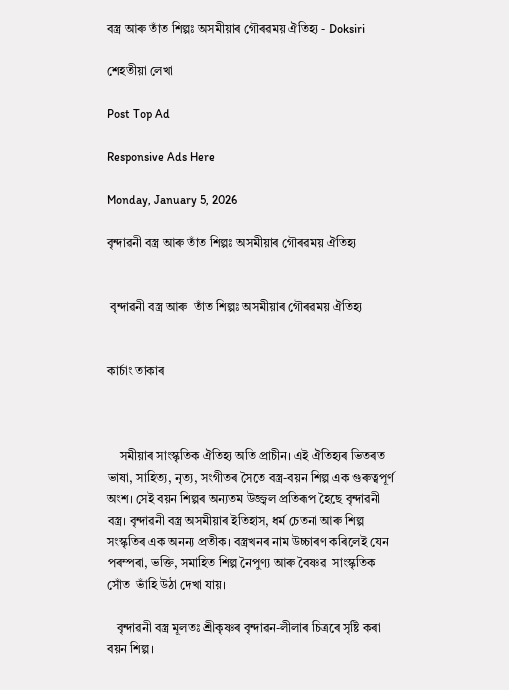বস্ত্ৰ আৰু তাঁত শিল্পঃ অসমীয়াৰ গৌৰৱময় ঐতিহ্য - Doksiri

শেহতীয়া লেখা

Post Top Ad

Responsive Ads Here

Monday, January 5, 2026

বৃন্দাৱনী বস্ত্ৰ আৰু তাঁত শিল্পঃ অসমীয়াৰ গৌৰৱময় ঐতিহ্য


 বৃন্দাৱনী বস্ত্ৰ আৰু  তাঁত শিল্পঃ অসমীয়াৰ গৌৰৱময় ঐতিহ্য


কাৰ্চাং তাকাৰ



    সমীয়াৰ সাংস্কৃতিক ঐতিহ্য অতি প্ৰাচীন। এই ঐতিহ্যৰ ভিতৰত ভাষা, সাহিত্য, নৃত্য, সংগীতৰ সৈতে বস্ত্ৰ-বয়ন শিল্প এক গুৰুত্বপূর্ণ অংশ। সেই বয়ন শিল্পৰ অন্যতম উজ্জ্বল প্ৰতিৰূপ হৈছে বৃন্দাৱনী বস্ত্ৰ। বৃন্দাৱনী বস্ত্ৰ অসমীয়াৰ ইতিহাস, ধৰ্ম চেতনা আৰু শিল্প সংস্কৃতিৰ এক অনন্য প্ৰতীক। বস্ত্ৰখনৰ নাম উচ্চাৰণ কৰিলেই যেন পৰম্পৰা, ভক্তি, সমাহিত শিল্প নৈপুণ্য আৰু বৈষ্ণৱ  সাংস্কৃতিক সোঁত  ভাঁহি উঠা দেখা যায়।

   বৃন্দাৱনী বস্ত্ৰ মূলতঃ শ্ৰীকৃষ্ণৰ বৃন্দাৱন-লীলাৰ চিত্ৰৰে সৃষ্টি কৰা বয়ন শিল্প।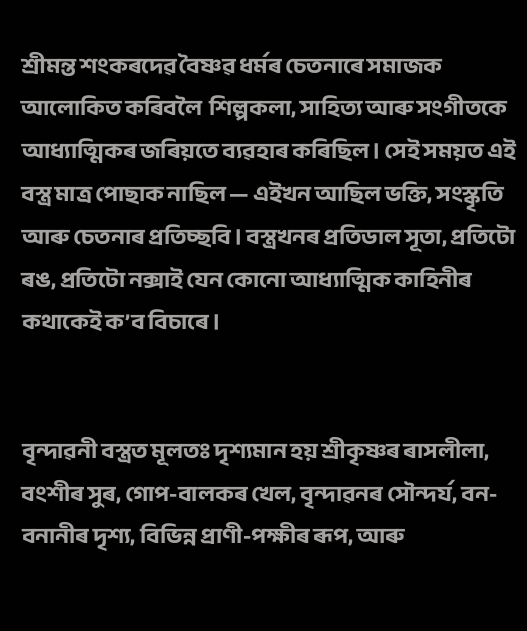শ্ৰীমন্ত শংকৰদেৱ বৈষ্ণৱ ধৰ্মৰ চেতনাৰে সমাজক আলোকিত কৰিবলৈ  শিল্পকলা, সাহিত্য আৰু সংগীতকে আধ্যাত্মিকৰ জৰিয়তে ব্যৱহাৰ কৰিছিল। সেই সময়ত এই বস্ত্ৰ মাত্ৰ পোছাক নাছিল — এইখন আছিল ভক্তি, সংস্কৃতি আৰু চেতনাৰ প্ৰতিচ্ছবি। বস্ত্ৰখনৰ প্ৰতিডাল সূতা, প্রতিটো ৰঙ, প্রতিটো নক্সাই যেন কোনো আধ্যাত্মিক কাহিনীৰ কথাকেই ক’ব বিচাৰে।


বৃন্দাৱনী বস্ত্ৰত মূলতঃ দৃশ্যমান হয় শ্ৰীকৃষ্ণৰ ৰাসলীলা, বংশীৰ সুৰ, গোপ-বালকৰ খেল, বৃন্দাৱনৰ সৌন্দৰ্য, বন-বনানীৰ দৃশ্য, বিভিন্ন প্ৰাণী-পক্ষীৰ ৰূপ, আৰু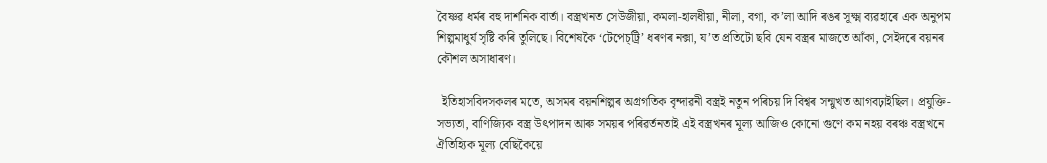বৈষ্ণৱ ধৰ্মৰ বহু দাৰ্শনিক বার্তা। বস্ত্ৰখনত সেউজীয়া, কমলা-হালধীয়া, নীলা, বগা, ক’লা আদি ৰঙৰ সূক্ষ্ম ব্যৱহাৰে এক অনুপম শিল্পমাধুৰ্য সৃষ্টি কৰি তুলিছে। বিশেষকৈ ‘টেপেচ্ট্ৰি’ ধৰণৰ নক্সা, য’ত প্ৰতিটো ছবি যেন বস্ত্ৰৰ মাজতে আঁকা, সেইদৰে বয়নৰ কৌশল অসাধাৰণ।

  ইতিহাসবিদসকলৰ মতে, অসমৰ বয়নশিল্পৰ অগ্ৰগতিক বৃন্দাৱনী বস্ত্ৰই নতুন পৰিচয় দি বিশ্বৰ সন্মুখত আগবঢ়াইছিল। প্ৰযুক্তি-সভ্যতা, বাণিজ্যিক বস্ত্ৰ উৎপাদন আৰু সময়ৰ পৰিৱৰ্তনতাই এই বস্ত্ৰখনৰ মূল্য আজিও কোনো গুণে কম নহয় বৰঞ্চ বস্ত্ৰখনে ঐতিহ্যিক মূল্য বেছিকৈয়ে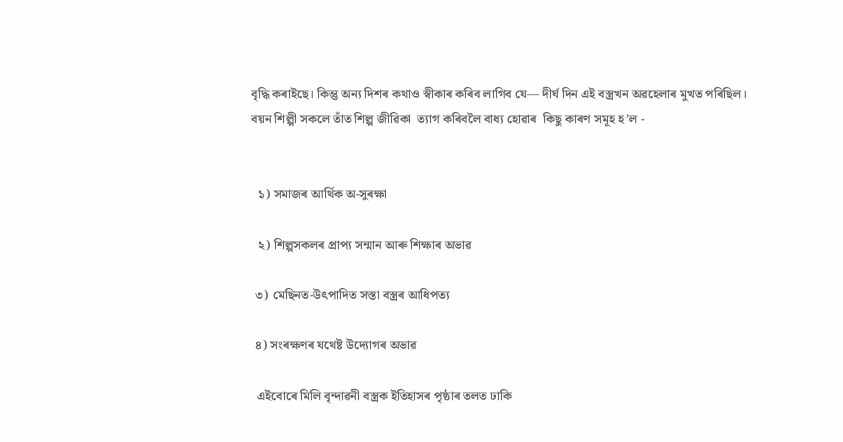বৃদ্ধি কৰাইছে। কিন্তু অন্য দিশৰ কথাও স্বীকাৰ কৰিব লাগিব যে— দীৰ্ঘ দিন এই বস্ত্ৰখন অৱহেলাৰ মুখত পৰিছিল। বয়ন শিল্পী সকলে তাঁত শিল্প জীৱিকা  ত্যাগ কৰিবলৈ বাধ্য হোৱাৰ  কিছু কাৰণ সমূহ হ’ল -


  ১) সমাজৰ আর্থিক অ-সুৰক্ষা

  ২) শিল্পসকলৰ প্ৰাপ্য সন্মান আৰু শিক্ষাৰ অভাৱ

 ৩) মেছিনত-উৎপাদিত সস্তা বস্ত্ৰৰ আধিপত্য

 ৪) সংৰক্ষণৰ যথেষ্ট উদ্যোগৰ অভাৱ

  এইবোৰে মিলি বৃন্দাৱনী বস্ত্ৰক ইতিহাসৰ পৃষ্ঠাৰ তলত ঢাকি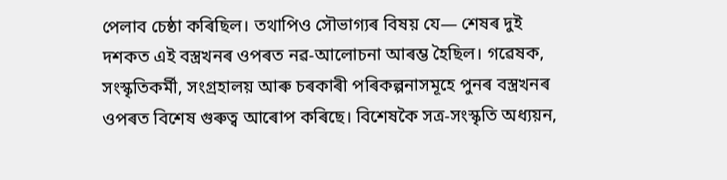পেলাব চেষ্ঠা কৰিছিল। তথাপিও সৌভাগ্যৰ বিষয় যে— শেষৰ দুই দশকত এই বস্ত্ৰখনৰ ওপৰত নৱ-আলোচনা আৰম্ভ হৈছিল। গৱেষক, সংস্কৃতিকর্মী, সংগ্ৰহালয় আৰু চৰকাৰী পৰিকল্পনাসমূহে পুনৰ বস্ত্ৰখনৰ ওপৰত বিশেষ গুৰুত্ব আৰোপ কৰিছে। বিশেষকৈ সত্ৰ-সংস্কৃতি অধ্যয়ন,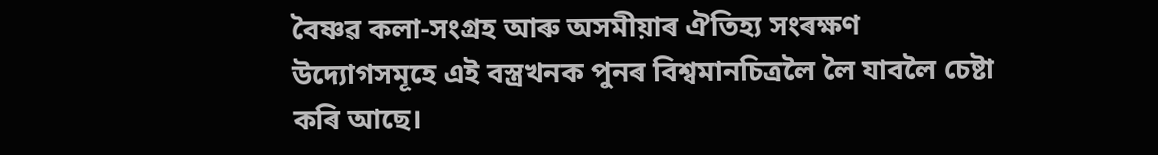বৈষ্ণৱ কলা-সংগ্ৰহ আৰু অসমীয়াৰ ঐতিহ্য সংৰক্ষণ উদ্যোগসমূহে এই বস্ত্ৰখনক পুনৰ বিশ্বমানচিত্ৰলৈ লৈ যাবলৈ চেষ্টা কৰি আছে।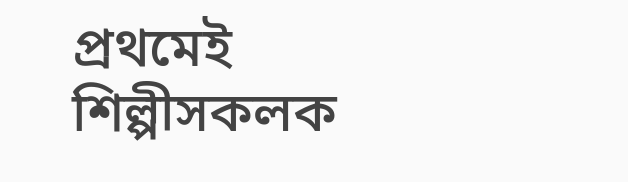প্ৰথমেই শিল্পীসকলক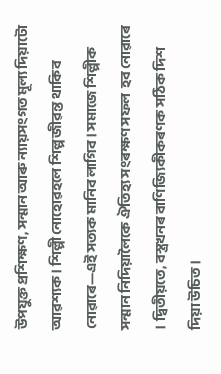উপযুক্ত প্রশিক্ষণ, সন্মান আৰু ন্যায়সংগত মূল্য দিয়াটো আৱশ্যক। শিল্পী নোহোৱহলে শিল্প জীৱন্ত থাকিব নোৱাৰে—এই সত্যক মানিব লাগিব। সমাজে শিল্পীক সন্মান নিদিয়ালৈকে ঐতিহ্য সংৰক্ষণ সফল  হব নোৱাৰে । দ্বিতীয়তে, বস্ত্ৰখনৰ বাণিজ্যিকীকৰণক সঠিক দিশ দিয়া উচিত।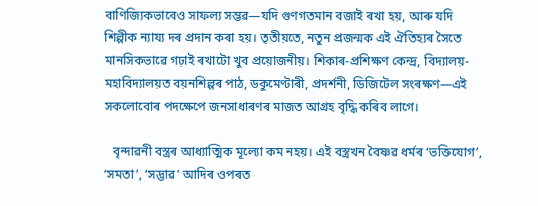বাণিজ্যিকভাবেও সাফল্য সম্ভৱ—যদি গুণগতমান বজাই ৰখা হয়, আৰু যদি শিল্পীক ন্যায্য দৰ প্ৰদান কৰা হয়। তৃতীয়তে, নতুন প্ৰজন্মক এই ঐতিহ্যৰ সৈতে মানসিকভাৱে গঢ়াই ৰখাটো খুব প্ৰয়োজনীয়। শিকাৰ-প্ৰশিক্ষণ কেন্দ্ৰ, বিদ্যালয়-মহাবিদ্যালয়ত বয়নশিল্পৰ পাঠ, ডকুমেণ্টাৰী, প্রদৰ্শনী, ডিজিটেল সংৰক্ষণ—এই সকলোবোৰ পদক্ষেপে জনসাধাৰণৰ মাজত আগ্ৰহ বৃদ্ধি কৰিব লাগে।

   বৃন্দাৱনী বস্ত্ৰৰ আধ্যাত্মিক মূল্যো কম নহয়। এই বস্ত্ৰখন বৈষ্ণৱ ধৰ্মৰ ‘ভক্তিযোগ’, ‘সমতা’, ‘সদ্ভাৱ’ আদিৰ ওপৰত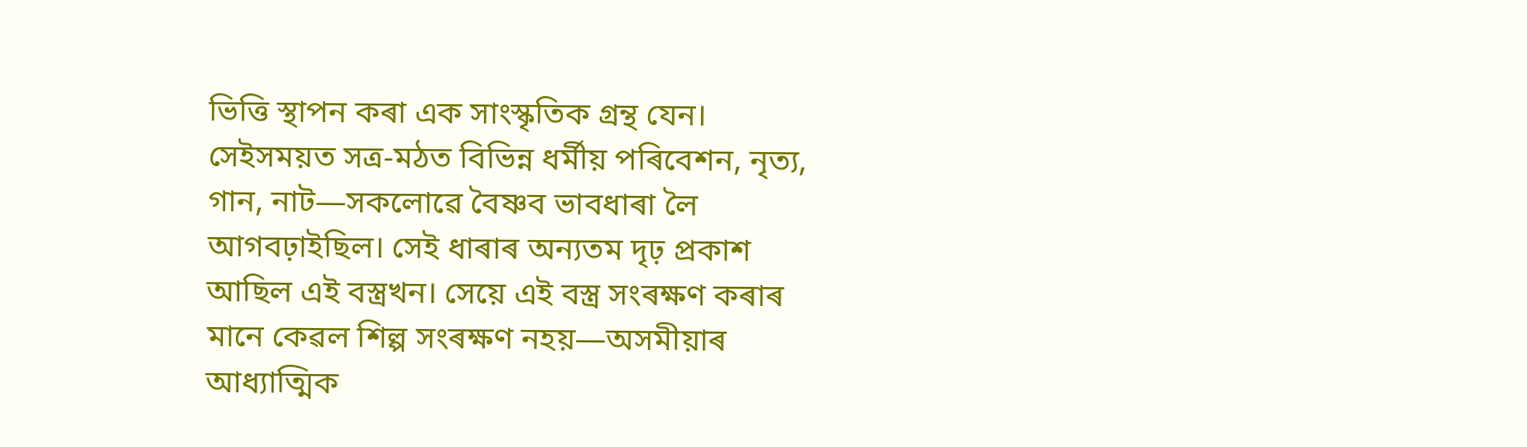ভিত্তি স্থাপন কৰা এক সাংস্কৃতিক গ্ৰন্থ যেন। সেইসময়ত সত্ৰ-মঠত বিভিন্ন ধৰ্মীয় পৰিবেশন, নৃত্য, গান, নাট—সকলোৱে বৈষ্ণব ভাবধাৰা লৈ আগবঢ়াইছিল। সেই ধাৰাৰ অন্যতম দৃঢ় প্রকাশ আছিল এই বস্ত্ৰখন। সেয়ে এই বস্ত্ৰ সংৰক্ষণ কৰাৰ মানে কেৱল শিল্প সংৰক্ষণ নহয়—অসমীয়াৰ আধ্যাত্মিক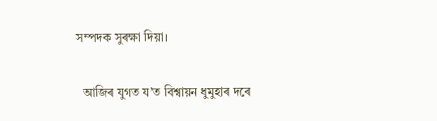সম্পদক সুৰক্ষা দিয়া।

  আজিৰ যুগত য’ত বিশ্বায়ন ধুমুহাৰ দৰে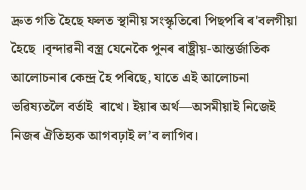দ্ৰুত গতি হৈছে ফলত স্থানীয় সংস্কৃতিৰো পিছপৰি ৰ'বলগীয়া  হৈছে ।বৃন্দাৱনী বস্ত্ৰ যেনেকৈ পুনৰ ৰাষ্ট্ৰীয়-আন্তর্জাতিক আলোচনাৰ কেন্দ্ৰ হৈ পৰিছে, যাতে এই আলোচনা ভৱিষ্যতলৈ বৰ্তাই  ৰাখে। ইয়াৰ অৰ্থ—অসমীয়াই নিজেই নিজৰ ঐতিহ্যক আগবঢ়াই ল’ব লাগিব।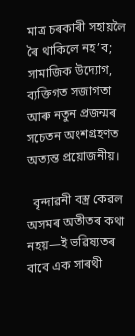মাত্ৰ চৰকাৰী সহায়লৈ ৰৈ থাকিলে নহ’ব; সামাজিক উদ্যোগ, ব্যক্তিগত সজাগতা আৰু নতুন প্ৰজন্মৰ সচেতন অংশগ্রহণত অত্যন্ত প্ৰয়োজনীয়।

  বৃন্দাৱনী বস্ত্ৰ কেৱল অসমৰ অতীতৰ কথা নহয়—ই ভৱিষ্যতৰ বাবে এক সাৰথী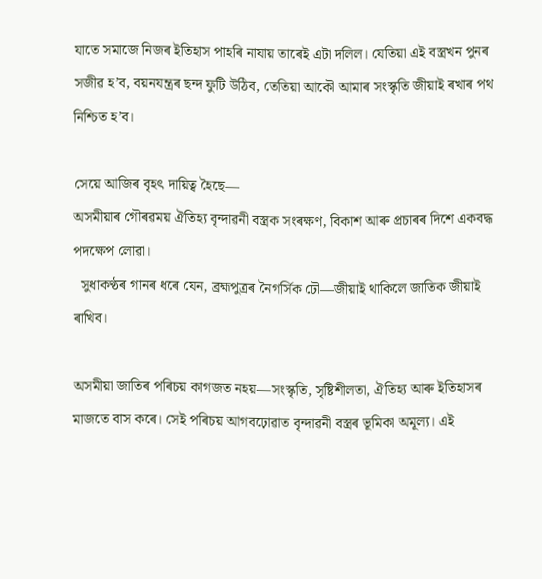যাতে সমাজে নিজৰ ইতিহাস পাহৰি নাযায় তাৰেই এটা দলিল। যেতিয়া এই বস্ত্ৰখন পুনৰ সজীৱ হ’ব, বয়নযন্ত্রৰ ছন্দ ফুটি উঠিব, তেতিয়া আকৌ আমাৰ সংস্কৃতি জীয়াই ৰখাৰ পথ নিশ্চিত হ’ব।

সেয়ে আজিৰ বৃহৎ দায়িত্ব হৈছে—
অসমীয়াৰ গৌৰৱময় ঐতিহ্য বৃন্দাৱনী বস্ত্ৰক সংৰক্ষণ, বিকাশ আৰু প্ৰচাৰৰ দিশে একবদ্ধ পদক্ষেপ লোৱা।
  সুধাকণ্ঠৰ গানৰ ধৰে যেন, ব্ৰহ্মপুত্ৰৰ নৈগৰ্সিক ঢৌ—জীয়াই থাকিলে জাতিক জীয়াই ৰাখিব।

অসমীয়া জাতিৰ পৰিচয় কাগজত নহয়—সংস্কৃতি, সৃষ্টিশীলতা, ঐতিহ্য আৰু ইতিহাসৰ মাজতে বাস কৰে। সেই পৰিচয় আগবঢ়োৱাত বৃন্দাৱনী বস্ত্ৰৰ ভূমিকা অমূল্য। এই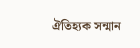ঐতিহ্যক সন্মান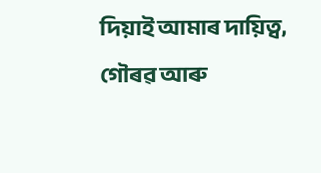দিয়াই আমাৰ দায়িত্ব, গৌৰৱ আৰু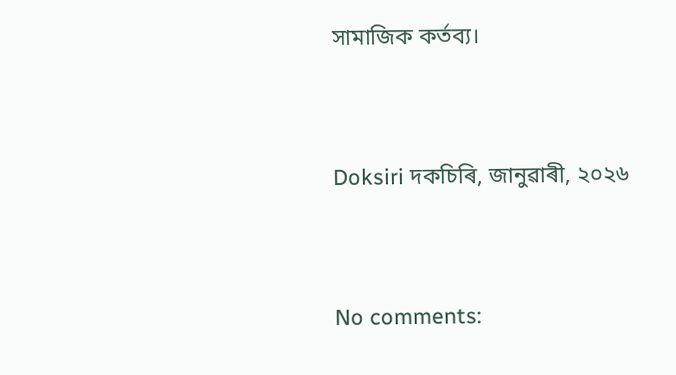সামাজিক কৰ্তব্য।


Doksiri দকচিৰি, জানুৱাৰী, ২০২৬


No comments: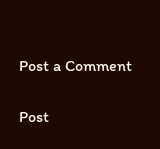Post a Comment

Post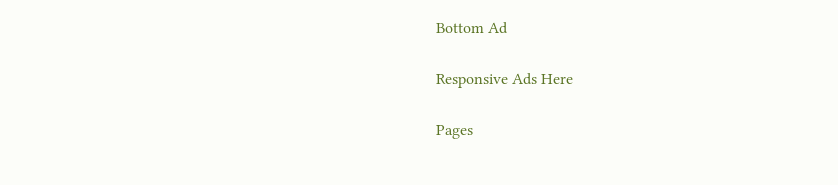Bottom Ad

Responsive Ads Here

Pages